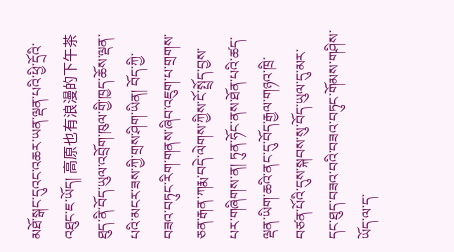མཐོ་སྒང་དུའང་འཆར་ཡན་ལྡན་པའི་ཕྱི་དྲོའི་འཐུང་ཇ་ཡོད། 高原也有浪漫的下午茶
ཐུད་ནི་བོད་ཡུལ་འབྲོག་ཁུལ་གྱི་ཁྱད་ཆོས་ལྡན་པའི་མངར་ཟས་ཀྱི་གྲས་ཤིག་ཡིན། བོད་ཀྱི་བཟའ་བཏུང་རིག་གནས་ཞིབ་འཇུག་པ་གྲགས་ཅན་རྒན་ཀརྨ་བདེ་ལེགས་ཀྱིས་ངོ་སྤྲོད་བྱས་པར་གཞིགས་ན། ཏུན་ཧོང་ནས་ཐོན་པའི་ཚད་ལྡན་ཡིག་ཆའི་ནང་དུ་བོད་རྒྱལ་གཉའ་ཁྲི་བཙན་པོའི་དུས་སྐབས་སུ་བོད་ཡུལ་དུ་མར་དང་ཐུད་བཟའ་བའི་བཟའ་བཏུང་གོམས་གཤིས་ཡོད་ལ་ད་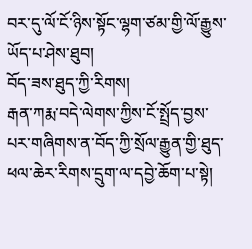བར་དུ་ལོ་ངོ་ཉིས་སྟོང་ལྷག་ཙམ་གྱི་ལོ་རྒྱུས་ཡོད་པ་ཤེས་ཐུབ།
བོད་ཟས་ཐུད་ཀྱི་རིགས།
རྒན་ཀརྨ་བདེ་ལེགས་ཀྱིས་ངོ་སྤྲོད་བྱས་པར་གཞིགས་ན་བོད་ཀྱི་སྲོལ་རྒྱུན་གྱི་ཐུད་ཕལ་ཆེར་རིགས་དྲུག་ལ་དབྱེ་ཆོག་པ་སྟེ།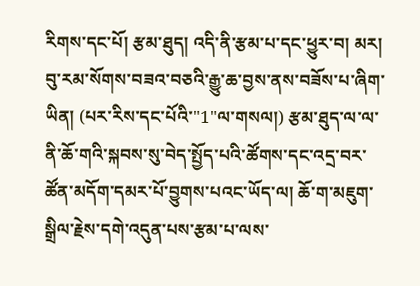རིགས་དང་པོ། རྩམ་ཐུད། འདི་ནི་རྩམ་པ་དང་ཕྱུར་བ། མར། བུ་རམ་སོགས་བཟའ་བཅའི་རྒྱུ་ཆ་བྱས་ནས་བཟོས་པ་ཞིག་ཡིན། (པར་རིས་དང་པོའི་"1"ལ་གསལ།) རྩམ་ཐུད་ལ་ལ་ནི་ཆོ་གའི་སྐབས་སུ་བེད་སྤྱོད་པའི་ཚོགས་དང་འདྲ་བར་ཚོན་མདོག་དམར་པོ་བྱུགས་པའང་ཡོད་ལ། ཆོ་ག་མཇུག་སྒྲིལ་རྗེས་དགེ་འདུན་པས་རྩམ་པ་ལས་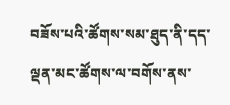བཟོས་པའི་ཚོགས་སམ་ཐུད་ནི་དད་ལྡན་མང་ཚོགས་ལ་བགོས་ནས་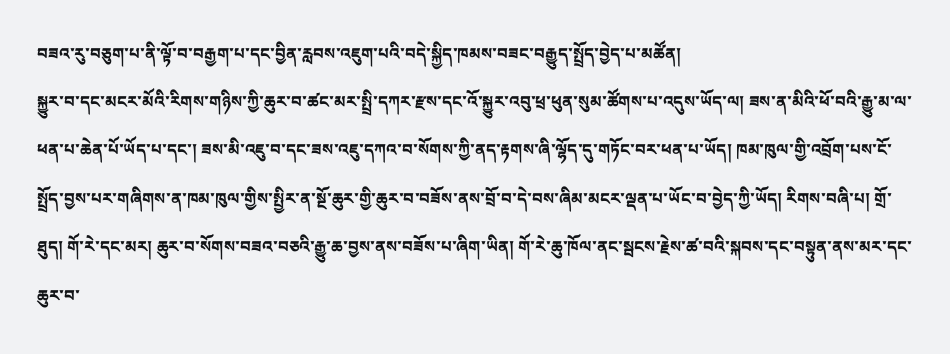བཟའ་རུ་བཅུག་པ་ནི་ལྟོ་བ་བརྒྱག་པ་དང་བྱིན་རླབས་འཇུག་པའི་བདེ་སྐྱིད་ཁམས་བཟང་བརྒྱུད་སྤྲོད་བྱེད་པ་མཚོན།
སྐྱུར་བ་དང་མངར་མོའི་རིགས་གཉིས་ཀྱི་ཆུར་བ་ཚང་མར་སྤྲི་དཀར་རྫས་དང་འོ་སྐྱུར་འབུ་ཕྲ་ཕུན་སུམ་ཚོགས་པ་འདུས་ཡོད་ལ། ཟས་ན་མིའི་ཕོ་བའི་རྒྱུ་མ་ལ་ཕན་པ་ཆེན་པོ་ཡོད་པ་དང་། ཟས་མི་འཇུ་བ་དང་ཟས་འཇུ་དཀའ་བ་སོགས་ཀྱི་ནད་རྟགས་ཞི་ལྷོད་དུ་གཏོང་བར་ཕན་པ་ཡོད། ཁམ་ཁུལ་གྱི་འབྲོག་པས་ངོ་སྤྲོད་བྱས་པར་གཞིགས་ན་ཁམ་ཁུལ་གྱིས་སྤྱིར་ན་སྔོ་ཆུར་གྱི་ཆུར་བ་བཟོས་ནས་བྲོ་བ་དེ་བས་ཞིམ་མངར་ལྡན་པ་ཡོང་བ་བྱེད་ཀྱི་ཡོད། རིགས་བཞི་པ། གྲོ་ཐུད། གོ་རེ་དང་མར། ཆུར་བ་སོགས་བཟའ་བཅའི་རྒྱུ་ཆ་བྱས་ནས་བཟོས་པ་ཞིག་ཡིན། གོ་རེ་ཆུ་ཁོལ་ནང་སྦངས་རྗེས་ཚ་བའི་སྐབས་དང་བསྟུན་ནས་མར་དང་ཆུར་བ་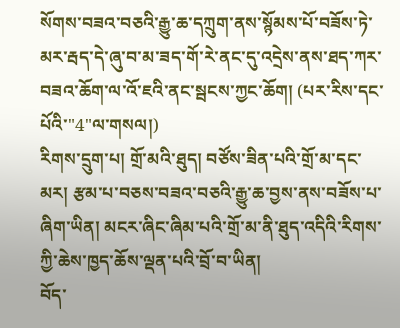སོགས་བཟའ་བཅའི་རྒྱུ་ཆ་དཀྲུག་ནས་སྙོམས་པོ་བཟོས་ཏེ་མར་རྦད་དེ་ཞུ་བ་མ་ཟད་གོ་རེ་ནང་དུ་འདྲེས་ནས་ཐད་ཀར་བཟའ་ཆོག་ལ་འོ་ཇའི་ནང་སྦངས་ཀྱང་ཆོག། (པར་རིས་དང་པོའི་"4"ལ་གསལ།)
རིགས་དྲུག་པ། གྲོ་མའི་ཐུད། བཙོས་ཟིན་པའི་གྲོ་མ་དང་མར། རྩམ་པ་བཅས་བཟའ་བཅའི་རྒྱུ་ཆ་བྱས་ནས་བཟོས་པ་ཞིག་ཡིན། མངར་ཞིང་ཞིམ་པའི་གྲོ་མ་ནི་ཐུད་འདིའི་རིགས་ཀྱི་ཆེས་ཁྱད་ཆོས་ལྡན་པའི་བྲོ་བ་ཡིན།
བོད་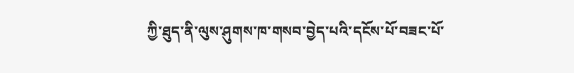ཀྱི་ཐུད་ནི་ལུས་ཤུགས་ཁ་གསབ་བྱེད་པའི་དངོས་པོ་བཟང་པོ་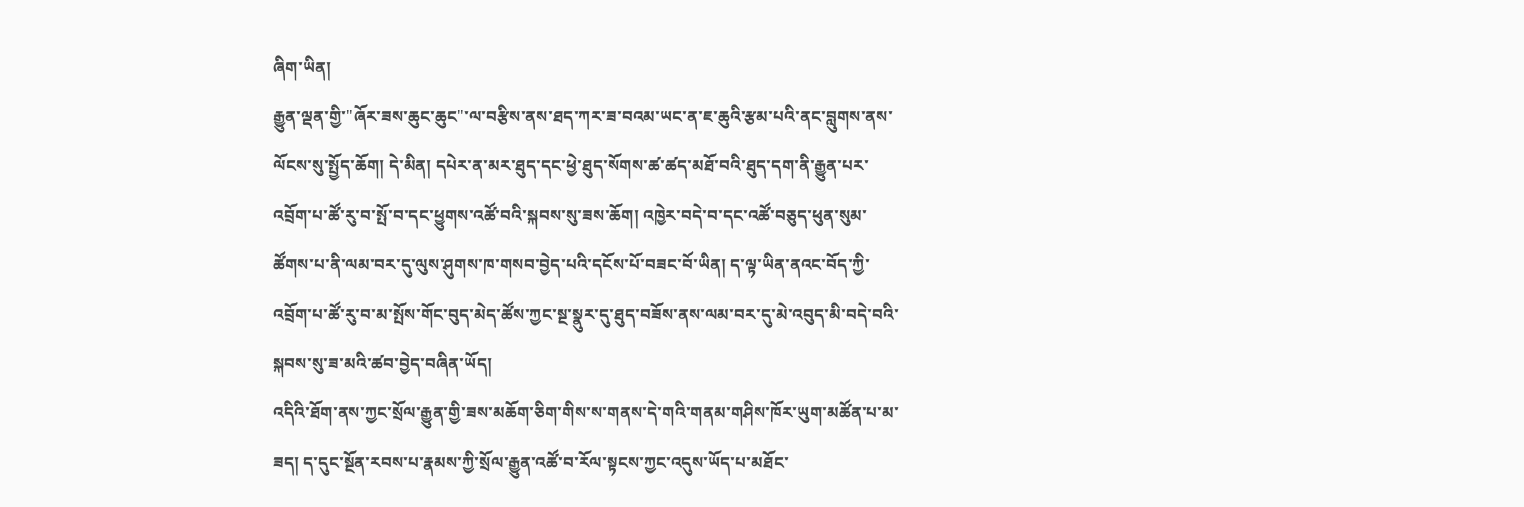ཞིག་ཡིན།
རྒྱུན་ལྡན་གྱི་"ཞོར་ཟས་ཆུང་ཆུང"་ལ་བརྩིས་ནས་ཐད་ཀར་ཟ་བའམ་ཡང་ན་ཇ་ཆུའི་རྩམ་པའི་ནང་བླུགས་ནས་ལོངས་སུ་སྤྱོད་ཆོག། དེ་མིན། དཔེར་ན་མར་ཐུད་དང་ཕྱེ་ཐུད་སོགས་ཚ་ཚད་མཐོ་བའི་ཐུད་དག་ནི་རྒྱུན་པར་འབྲོག་པ་ཚོ་རུ་བ་སྤོ་བ་དང་ཕྱུགས་འཚོ་བའི་སྐབས་སུ་ཟས་ཆོག། འཁྱེར་བདེ་བ་དང་འཚོ་བཅུད་ཕུན་སུམ་ཚོགས་པ་ནི་ལམ་བར་དུ་ལུས་ཤུགས་ཁ་གསབ་བྱེད་པའི་དངོས་པོ་བཟང་བོ་ཡིན། ད་ལྟ་ཡིན་ནའང་བོད་ཀྱི་འབྲོག་པ་ཚོ་རུ་བ་མ་སྤོས་གོང་བུད་མེད་ཚོས་ཀྱང་སྔ་སྣུར་དུ་ཐུད་བཟོས་ནས་ལམ་བར་དུ་མེ་འབུད་མི་བདེ་བའི་སྐབས་སུ་ཟ་མའི་ཚབ་བྱེད་བཞིན་ཡོད།
འདིའི་ཐོག་ནས་ཀྱང་སྲོལ་རྒྱུན་གྱི་ཟས་མཆོག་ཅིག་གིས་ས་གནས་དེ་གའི་གནམ་གཤིས་ཁོར་ཡུག་མཚོན་པ་མ་ཟད། ད་དུང་སྔོན་རབས་པ་རྣམས་ཀྱི་སྲོལ་རྒྱུན་འཚོ་བ་རོལ་སྟངས་ཀྱང་འདུས་ཡོད་པ་མཐོང་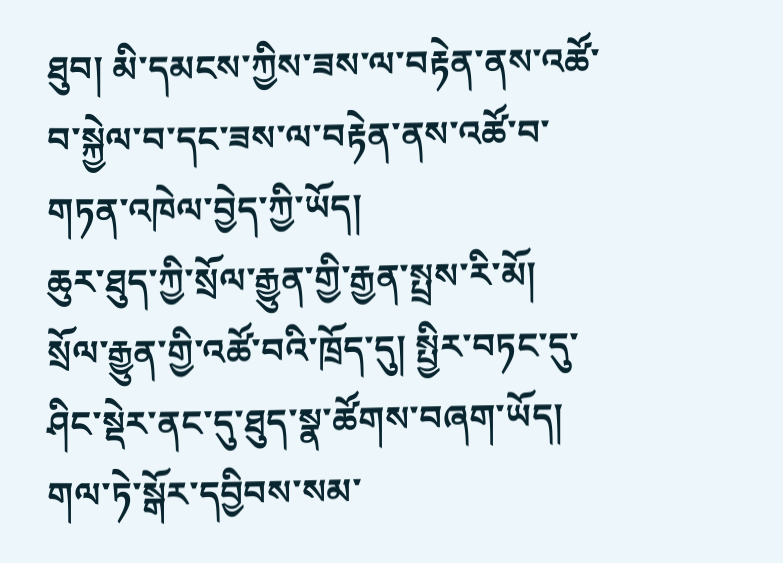ཐུབ། མི་དམངས་ཀྱིས་ཟས་ལ་བརྟེན་ནས་འཚོ་བ་སྐྱེལ་བ་དང་ཟས་ལ་བརྟེན་ནས་འཚོ་བ་གཏན་འཁེལ་བྱེད་ཀྱི་ཡོད།
ཆུར་ཐུད་ཀྱི་སྲོལ་རྒྱུན་གྱི་རྒྱན་སྤྲས་རི་མོ།
སྲོལ་རྒྱུན་གྱི་འཚོ་བའི་ཁྲོད་དུ། སྤྱིར་བཏང་དུ་ཤིང་སྡེར་ནང་དུ་ཐུད་སྣ་ཚོགས་བཞག་ཡོད། གལ་ཏེ་སྒོར་དབྱིབས་སམ་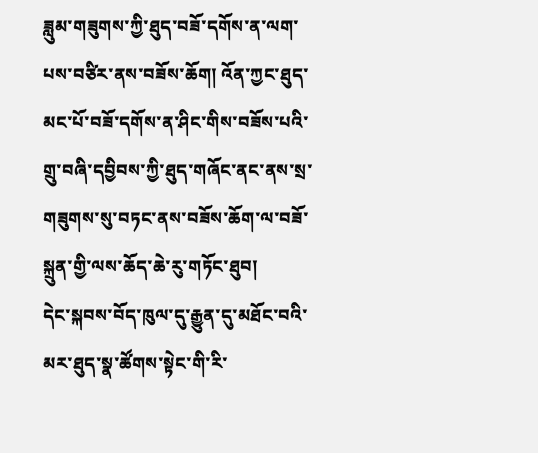ཟླུམ་གཟུགས་ཀྱི་ཐུད་བཟོ་དགོས་ན་ལག་པས་བཙིར་ནས་བཟོས་ཆོག། འོན་ཀྱང་ཐུད་མང་པོ་བཟོ་དགོས་ན་ཤིང་གིས་བཟོས་པའི་གྲུ་བཞི་དབྱིབས་ཀྱི་ཐུད་གཞོང་ནང་ནས་སྲ་གཟུགས་སུ་བཏང་ནས་བཟོས་ཆོག་ལ་བཟོ་སྐྲུན་གྱི་ལས་ཆོད་ཆེ་རུ་གཏོང་ཐུབ།
དེང་སྐབས་བོད་ཁུལ་དུ་རྒྱུན་དུ་མཐོང་བའི་མར་ཐུད་སྣ་ཚོགས་སྟེང་གི་རི་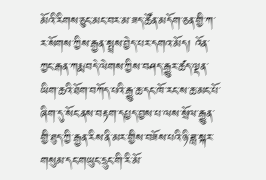མོའི་རིགས་ཅུང་མང་བར་མ་ཟད་ཚོན་མདོག་ཅན་གྱི་ཀ་ར་སོགས་ཀྱིས་རྒྱན་སྤྲས་བྱེད་པར་དགའ་མོད། འོན་ཀྱང་རྒན་ཀརྨ་བདེ་ལེགས་ཀྱིས་བཤད་རྒྱུར་ཚད་ལྡན་ཡིག་ཆའི་ཐོག་བཀོད་པའི་རྒྱུ་ཆ་དང་ཁོ་རང་ས་ཆ་མང་པོ་ཞིག་དུ་སོང་ནས་བརྟག་དཔྱད་བྱས་པ་ལས་སྲོལ་རྒྱུན་གྱི་ཐུད་ཀྱི་རྒྱན་རིས་ནི་མར་གྱིས་བཟོས་པའི་ཉི་ཟླ་སྐར་གསུམ་དང་གཡུང་དྲུང་གི་རི་མོ་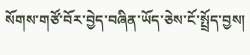སོགས་གཙོ་བོར་བྱེད་བཞིན་ཡོད་ཅེས་ངོ་སྤྲོད་བྱས།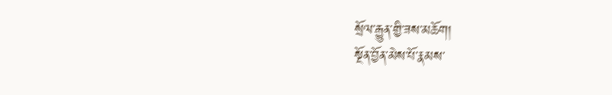སྲོལ་རྒྱུན་གྱི་ཟས་མཆོག།
སྔོན་བྱོན་མེས་པོ་རྣམས་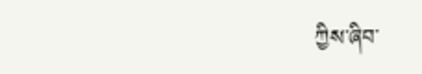ཀྱིས་ཞིབ་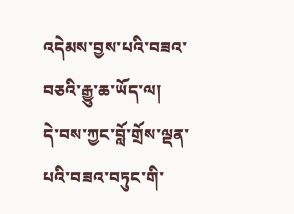འདེམས་བྱས་པའི་བཟའ་བཅའི་རྒྱུ་ཆ་ཡོད་ལ།
དེ་བས་ཀྱང་བློ་གྲོས་ལྡན་པའི་བཟའ་བཏུང་གི་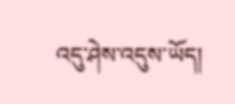འདུ་ཤེས་འདུས་ཡོད།